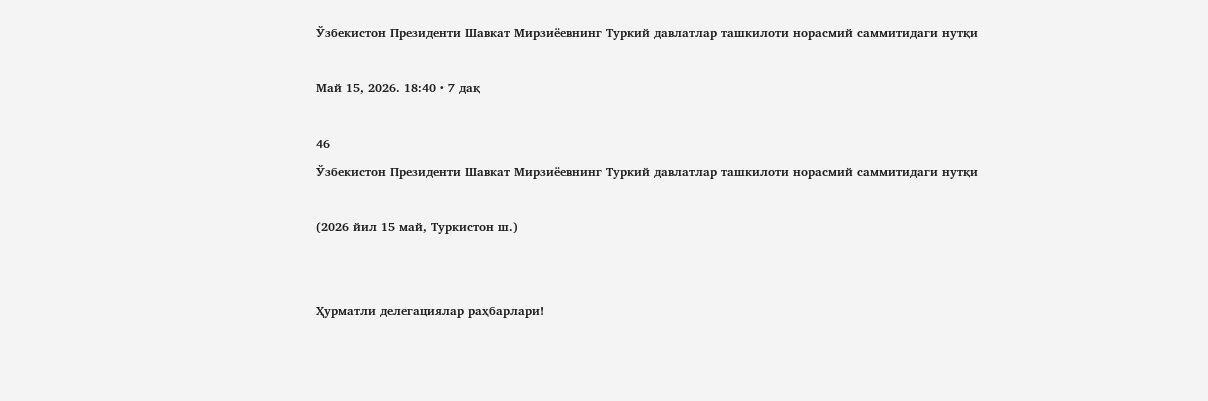Ўзбекистон Президенти Шавкат Мирзиёевнинг Туркий давлатлар ташкилоти норасмий саммитидаги нутқи

Май 15, 2026. 18:40 • 7 дақ

46
Ўзбекистон Президенти Шавкат Мирзиёевнинг Туркий давлатлар ташкилоти норасмий саммитидаги нутқи

(2026 йил 15 май, Туркистон ш.)


Ҳурматли делегациялар раҳбарлари!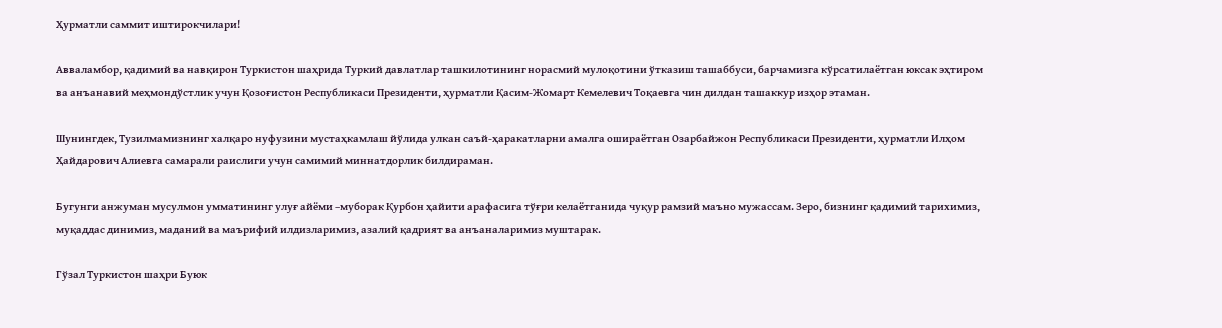Ҳурматли саммит иштирокчилари!

Авваламбор, қадимий ва навқирон Туркистон шаҳрида Туркий давлатлар ташкилотининг норасмий мулоқотини ўтказиш ташаббуси, барчамизга кўрсатилаётган юксак эҳтиром ва анъанавий меҳмондўстлик учун Қозоғистон Республикаси Президенти, ҳурматли Қасим-Жомарт Кемелевич Тоқаевга чин дилдан ташаккур изҳор этаман.

Шунингдек, Тузилмамизнинг халқаро нуфузини мустаҳкамлаш йўлида улкан саъй-ҳаракатларни амалга ошираётган Озарбайжон Республикаси Президенти, ҳурматли Илҳом Ҳайдарович Алиевга самарали раислиги учун самимий миннатдорлик билдираман.

Бугунги анжуман мусулмон умматининг улуғ айёми –муборак Қурбон ҳайити арафасига тўғри келаётганида чуқур рамзий маъно мужассам. Зеро, бизнинг қадимий тарихимиз, муқаддас динимиз, маданий ва маърифий илдизларимиз, азалий қадрият ва анъаналаримиз муштарак.

Гўзал Туркистон шаҳри Буюк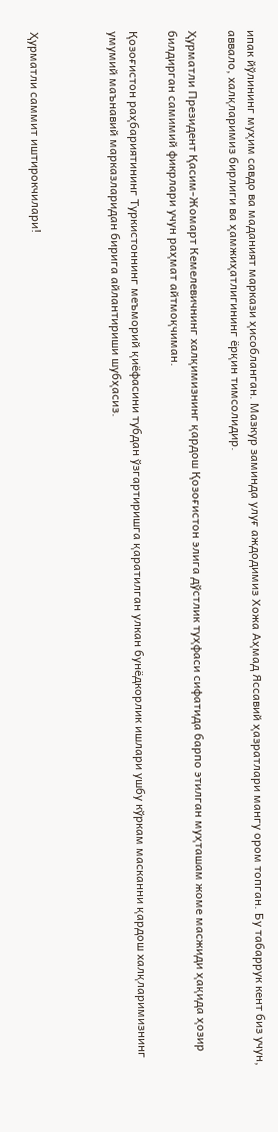ипак йўлининг муҳим савдо ва маданият маркази ҳисобланган. Мазкур заминда улуғ аждодимиз Хожа Аҳмад Яссавий ҳазратлари мангу ором топган. Бу табаррук кент биз учун, аввало, халқларимиз бирлиги ва ҳамжиҳатлигининг ёрқин тимсолидир.

Ҳурматли Президент Қасим-Жомарт Кемелевичнинг халқимизнинг қардош Қозоғистон элига дўстлик туҳфаси сифатида барпо этилган муҳташам жоме масжиди ҳақида ҳозир билдирган самимий фикрлари учун раҳмат айтмоқчиман.

Қозоғистон раҳбариятининг Туркистоннинг меъморий қиёфасини тубдан ўзгартиришга қаратилган улкан бунёдкорлик ишлари ушбу кўркам масканни қардош халқларимизнинг умумий маънавий марказларидан бирига айлантириши шубҳасиз.



Ҳурматли саммит иштирокчилари!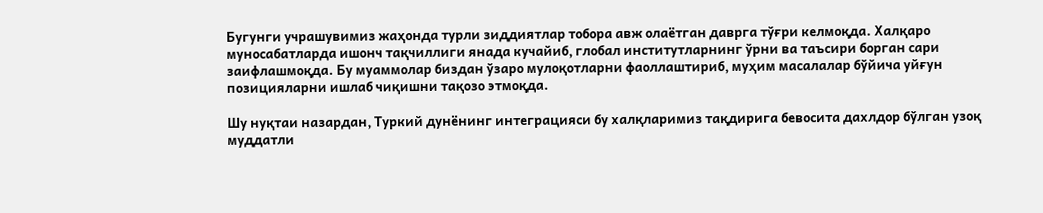Бугунги учрашувимиз жаҳонда турли зиддиятлар тобора авж олаётган даврга тўғри келмоқда. Халқаро муносабатларда ишонч тақчиллиги янада кучайиб, глобал институтларнинг ўрни ва таъсири борган сари заифлашмоқда. Бу муаммолар биздан ўзаро мулоқотларни фаоллаштириб, муҳим масалалар бўйича уйғун позицияларни ишлаб чиқишни тақозо этмоқда.

Шу нуқтаи назардан, Туркий дунёнинг интеграцияси бу халқларимиз тақдирига бевосита дахлдор бўлган узоқ муддатли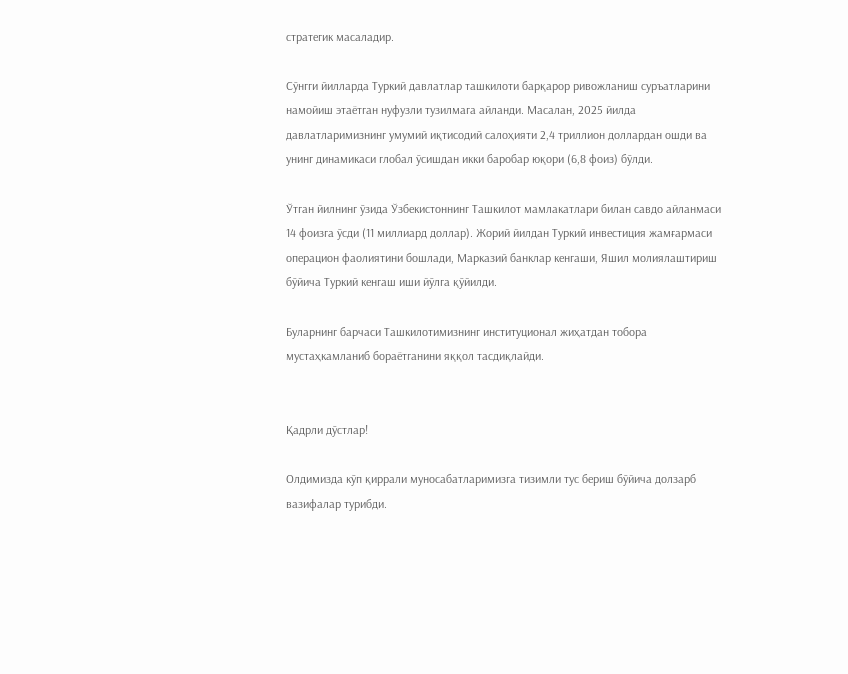стратегик масаладир.

Сўнгги йилларда Туркий давлатлар ташкилоти барқарор ривожланиш суръатларини намойиш этаётган нуфузли тузилмага айланди. Масалан, 2025 йилда давлатларимизнинг умумий иқтисодий салоҳияти 2,4 триллион доллардан ошди ва унинг динамикаси глобал ўсишдан икки баробар юқори (6,8 фоиз) бўлди.

Ўтган йилнинг ўзида Ўзбекистоннинг Ташкилот мамлакатлари билан савдо айланмаси 14 фоизга ўсди (11 миллиард доллар). Жорий йилдан Туркий инвестиция жамғармаси операцион фаолиятини бошлади, Марказий банклар кенгаши, Яшил молиялаштириш бўйича Туркий кенгаш иши йўлга қўйилди.

Буларнинг барчаси Ташкилотимизнинг институционал жиҳатдан тобора мустаҳкамланиб бораётганини яққол тасдиқлайди.


Қадрли дўстлар!

Олдимизда кўп қиррали муносабатларимизга тизимли тус бериш бўйича долзарб вазифалар турибди.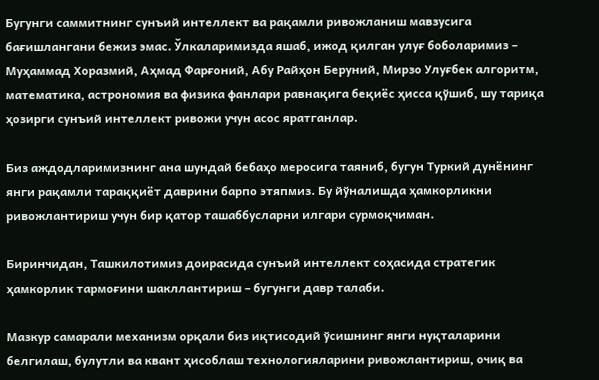Бугунги саммитнинг сунъий интеллект ва рақамли ривожланиш мавзусига бағишлангани бежиз эмас. Ўлкаларимизда яшаб, ижод қилган улуғ боболаримиз – Муҳаммад Хоразмий, Аҳмад Фарғоний, Абу Райҳон Беруний, Мирзо Улуғбек алгоритм, математика, астрономия ва физика фанлари равнақига беқиёс ҳисса қўшиб, шу тариқа ҳозирги сунъий интеллект ривожи учун асос яратганлар.

Биз аждодларимизнинг ана шундай бебаҳо меросига таяниб, бугун Туркий дунёнинг янги рақамли тараққиёт даврини барпо этяпмиз. Бу йўналишда ҳамкорликни ривожлантириш учун бир қатор ташаббусларни илгари сурмоқчиман.

Биринчидан, Ташкилотимиз доирасида сунъий интеллект соҳасида стратегик ҳамкорлик тармоғини шакллантириш – бугунги давр талаби.

Мазкур самарали механизм орқали биз иқтисодий ўсишнинг янги нуқталарини белгилаш, булутли ва квант ҳисоблаш технологияларини ривожлантириш, очиқ ва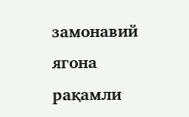замонавий ягона рақамли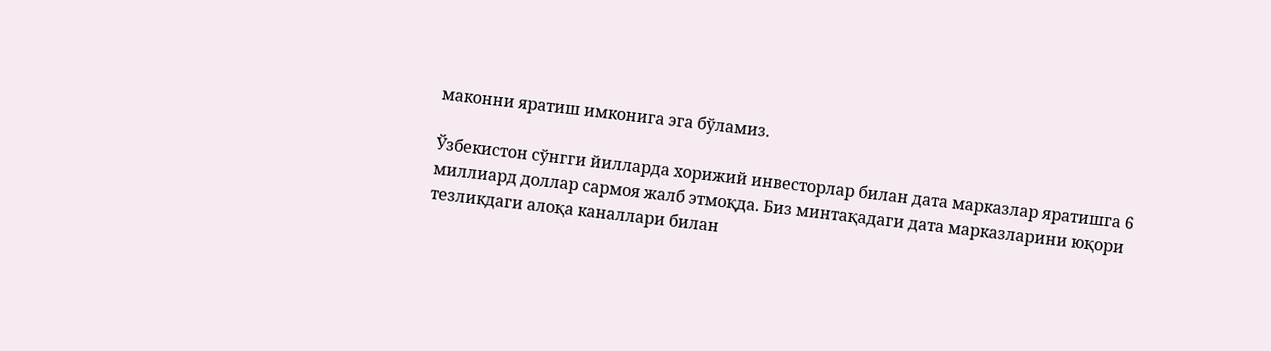маконни яратиш имконига эга бўламиз.

Ўзбекистон сўнгги йилларда хорижий инвесторлар билан дата марказлар яратишга 6 миллиард доллар сармоя жалб этмоқда. Биз минтақадаги дата марказларини юқори тезликдаги алоқа каналлари билан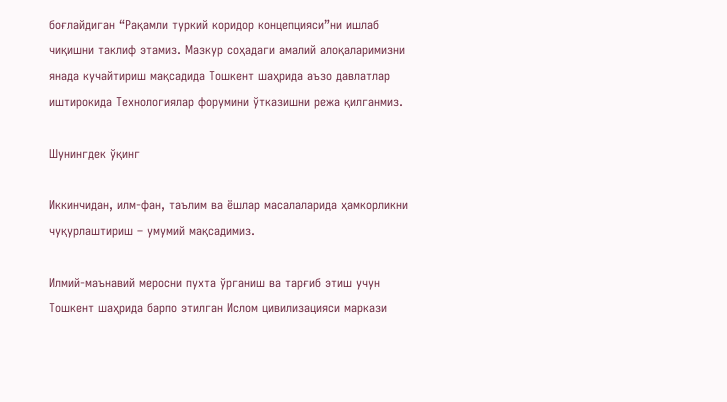боғлайдиган “Рақамли туркий коридор концепцияси”ни ишлаб чиқишни таклиф этамиз. Мазкур соҳадаги амалий алоқаларимизни янада кучайтириш мақсадида Тошкент шаҳрида аъзо давлатлар иштирокида Технологиялар форумини ўтказишни режа қилганмиз.

Шунингдек ўқинг

Иккинчидан, илм-фан, таълим ва ёшлар масалаларида ҳамкорликни чуқурлаштириш – умумий мақсадимиз.

Илмий-маънавий меросни пухта ўрганиш ва тарғиб этиш учун Тошкент шаҳрида барпо этилган Ислом цивилизацияси маркази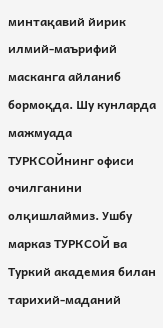минтақавий йирик илмий-маърифий масканга айланиб бормоқда. Шу кунларда мажмуада ТУРКСОЙнинг офиси очилганини олқишлаймиз. Ушбу марказ ТУРКСОЙ ва Туркий академия билан тарихий-маданий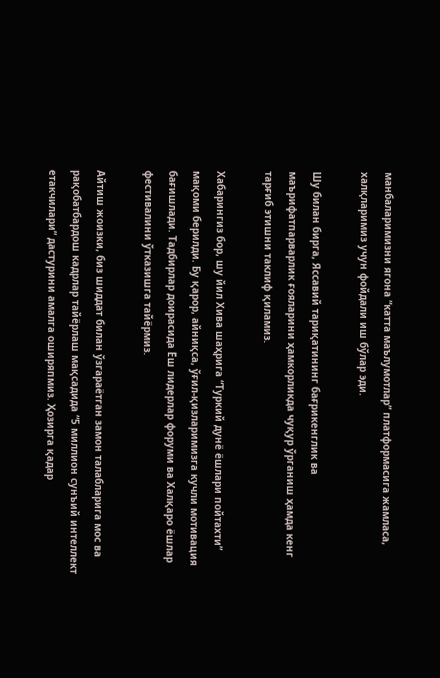манбаларимизни ягона “катта маълумотлар” платформасига жамласа, халқларимиз учун фойдали иш бўлар эди.

Шу билан бирга, Яссавий тариқатининг бағрикенглик ва маърифатпарварлик ғояларини ҳамкорликда чуқур ўрганиш ҳамда кенг тарғиб этишни таклиф қиламиз.

Хабарингиз бор, шу йил Хива шаҳрига “Туркий дунё ёшлари пойтахти” мақоми берилди. Бу қарор, айниқса, ўғил-қизларимизга кучли мотивация бағишлади. Тадбирлар доирасида Ёш лидерлар форуми ва Халқаро ёшлар фестивалини ўтказишга тайёрмиз.

Айтиш жоизки, биз шиддат билан ўзгараётган замон талабларига мос ва рақобатбардош кадрлар тайёрлаш мақсадида “5 миллион сунъий интеллект етакчилари” дастурини амалга оширяпмиз. Ҳозирга қадар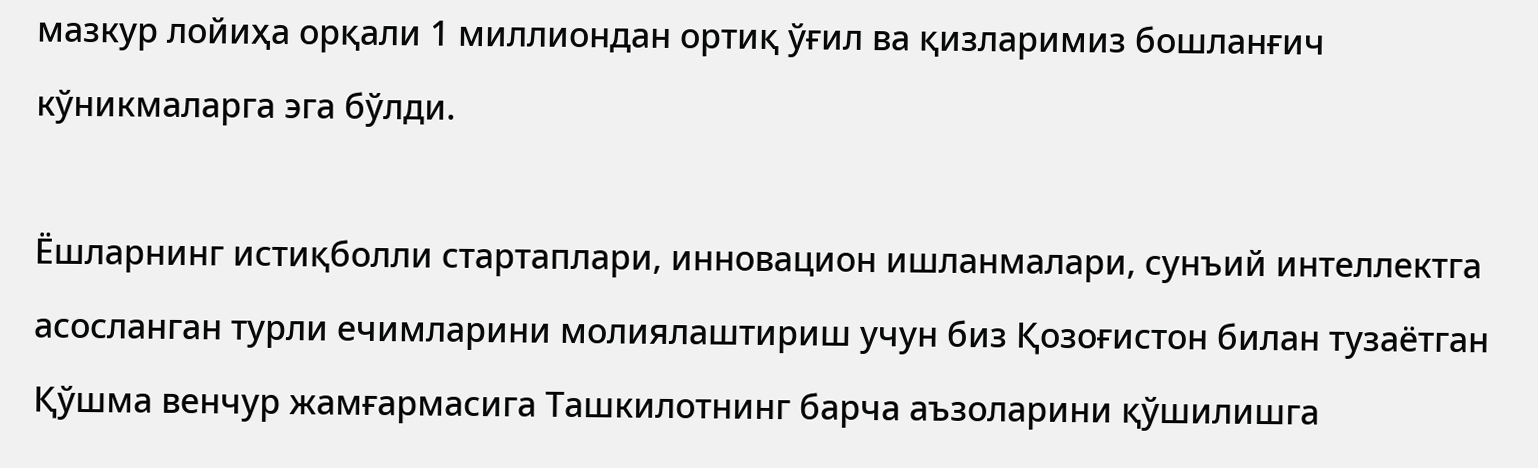мазкур лойиҳа орқали 1 миллиондан ортиқ ўғил ва қизларимиз бошланғич кўникмаларга эга бўлди.

Ёшларнинг истиқболли стартаплари, инновацион ишланмалари, сунъий интеллектга асосланган турли ечимларини молиялаштириш учун биз Қозоғистон билан тузаётган Қўшма венчур жамғармасига Ташкилотнинг барча аъзоларини қўшилишга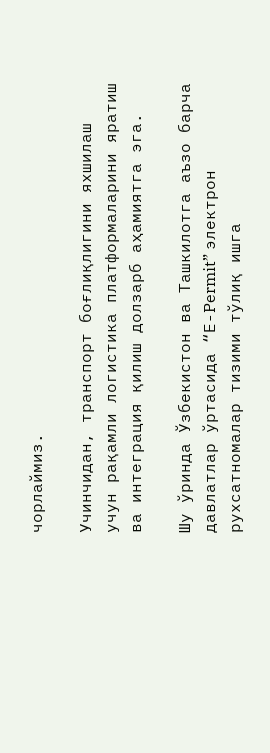чорлаймиз.

Учинчидан, транспорт боғлиқлигини яхшилаш учун рақамли логистика платформаларини яратиш ва интеграция қилиш долзарб аҳамиятга эга.

Шу ўринда Ўзбекистон ва Ташкилотга аъзо барча давлатлар ўртасида “Е-Permit” электрон рухсатномалар тизими тўлиқ ишга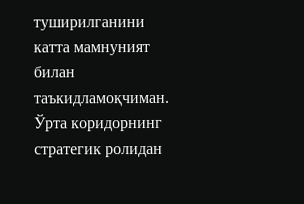туширилганини катта мамнуният билан таъкидламоқчиман. Ўрта коридорнинг стратегик ролидан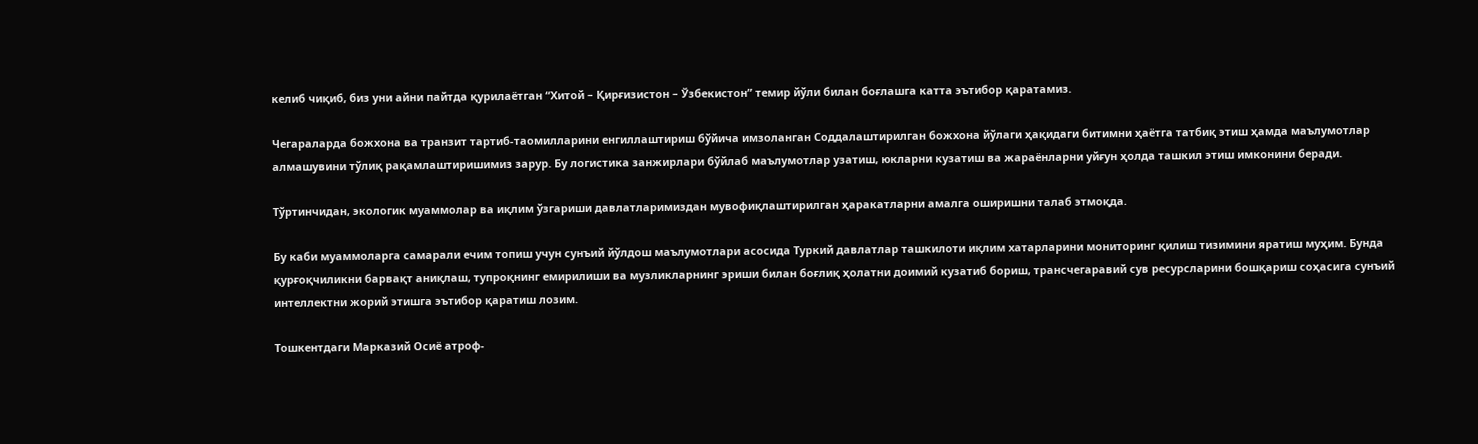келиб чиқиб, биз уни айни пайтда қурилаётган “Хитой – Қирғизистон – Ўзбекистон” темир йўли билан боғлашга катта эътибор қаратамиз.

Чегараларда божхона ва транзит тартиб-таомилларини енгиллаштириш бўйича имзоланган Соддалаштирилган божхона йўлаги ҳақидаги битимни ҳаётга татбиқ этиш ҳамда маълумотлар алмашувини тўлиқ рақамлаштиришимиз зарур. Бу логистика занжирлари бўйлаб маълумотлар узатиш, юкларни кузатиш ва жараёнларни уйғун ҳолда ташкил этиш имконини беради.

Тўртинчидан, экологик муаммолар ва иқлим ўзгариши давлатларимиздан мувофиқлаштирилган ҳаракатларни амалга оширишни талаб этмоқда.

Бу каби муаммоларга самарали ечим топиш учун сунъий йўлдош маълумотлари асосида Туркий давлатлар ташкилоти иқлим хатарларини мониторинг қилиш тизимини яратиш муҳим. Бунда қурғоқчиликни барвақт аниқлаш, тупроқнинг емирилиши ва музликларнинг эриши билан боғлиқ ҳолатни доимий кузатиб бориш, трансчегаравий сув ресурсларини бошқариш соҳасига сунъий интеллектни жорий этишга эътибор қаратиш лозим.

Тошкентдаги Марказий Осиё атроф-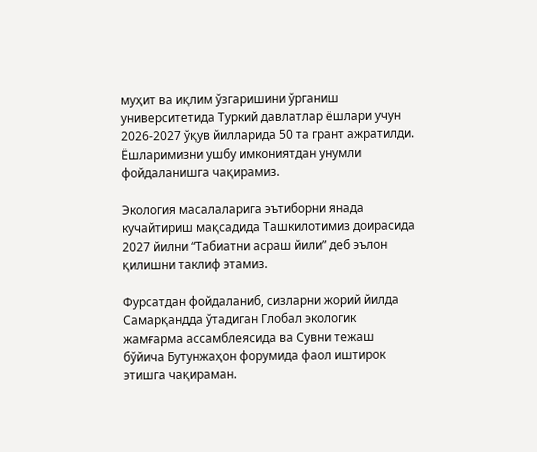муҳит ва иқлим ўзгаришини ўрганиш университетида Туркий давлатлар ёшлари учун 2026-2027 ўқув йилларида 50 та грант ажратилди. Ёшларимизни ушбу имкониятдан унумли фойдаланишга чақирамиз.

Экология масалаларига эътиборни янада кучайтириш мақсадида Ташкилотимиз доирасида 2027 йилни “Табиатни асраш йили” деб эълон қилишни таклиф этамиз.

Фурсатдан фойдаланиб, сизларни жорий йилда Самарқандда ўтадиган Глобал экологик жамғарма ассамблеясида ва Сувни тежаш бўйича Бутунжаҳон форумида фаол иштирок этишга чақираман.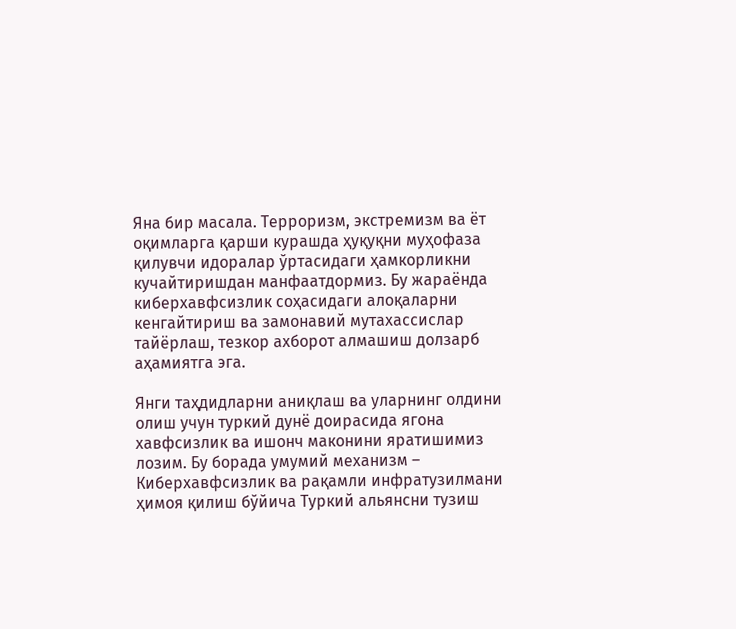Яна бир масала. Терроризм, экстремизм ва ёт оқимларга қарши курашда ҳуқуқни муҳофаза қилувчи идоралар ўртасидаги ҳамкорликни кучайтиришдан манфаатдормиз. Бу жараёнда киберхавфсизлик соҳасидаги алоқаларни кенгайтириш ва замонавий мутахассислар тайёрлаш, тезкор ахборот алмашиш долзарб аҳамиятга эга.

Янги таҳдидларни аниқлаш ва уларнинг олдини олиш учун туркий дунё доирасида ягона хавфсизлик ва ишонч маконини яратишимиз лозим. Бу борада умумий механизм – Киберхавфсизлик ва рақамли инфратузилмани ҳимоя қилиш бўйича Туркий альянсни тузиш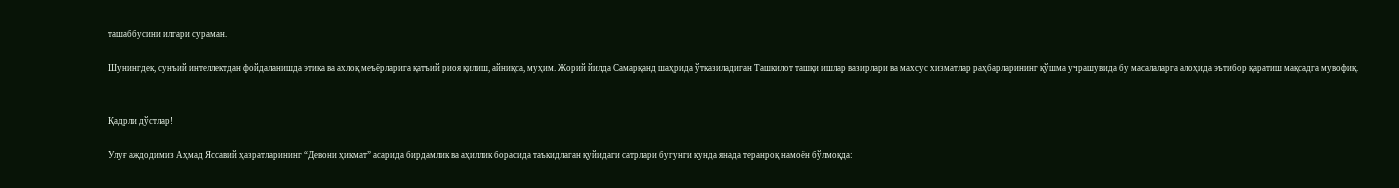ташаббусини илгари сураман.

Шунингдек, сунъий интеллектдан фойдаланишда этика ва ахлоқ меъёрларига қатъий риоя қилиш, айниқса, муҳим. Жорий йилда Самарқанд шаҳрида ўтказиладиган Ташкилот ташқи ишлар вазирлари ва махсус хизматлар раҳбарларининг қўшма учрашувида бу масалаларга алоҳида эътибор қаратиш мақсадга мувофиқ.


Қадрли дўстлар!

Улуғ аждодимиз Аҳмад Яссавий ҳазратларининг “Девони ҳикмат” асарида бирдамлик ва аҳиллик борасида таъкидлаган қуйидаги сатрлари бугунги кунда янада теранроқ намоён бўлмоқда: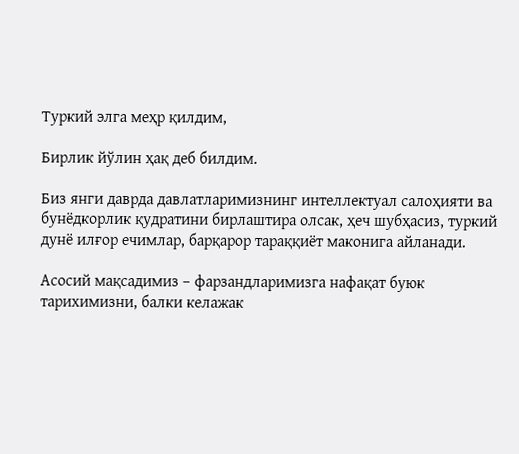Туркий элга меҳр қилдим,

Бирлик йўлин ҳақ деб билдим.

Биз янги даврда давлатларимизнинг интеллектуал салоҳияти ва бунёдкорлик қудратини бирлаштира олсак, ҳеч шубҳасиз, туркий дунё илғор ечимлар, барқарор тараққиёт маконига айланади.

Асосий мақсадимиз – фарзандларимизга нафақат буюк тарихимизни, балки келажак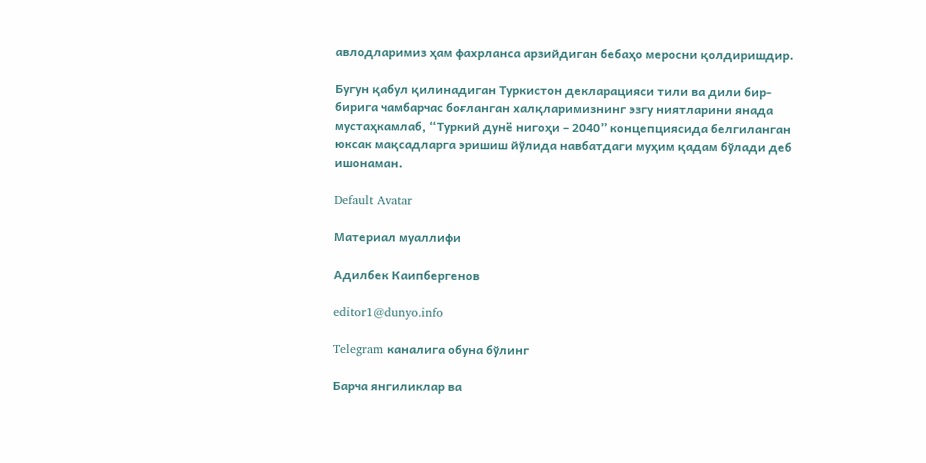авлодларимиз ҳам фахрланса арзийдиган бебаҳо меросни қолдиришдир.

Бугун қабул қилинадиган Туркистон декларацияси тили ва дили бир-бирига чамбарчас боғланган халқларимизнинг эзгу ниятларини янада мустаҳкамлаб, “Туркий дунё нигоҳи – 2040” концепциясида белгиланган юксак мақсадларга эришиш йўлида навбатдаги муҳим қадам бўлади деб ишонаман.

Default Avatar

Материал муаллифи

Адилбек Каипбергенов

editor1@dunyo.info

Telegram каналига обуна бўлинг

Барча янгиликлар ва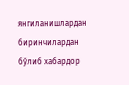янгиланишлардан биринчилардан бўлиб хабардор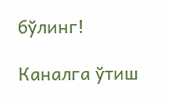бўлинг!

Каналга ўтиш